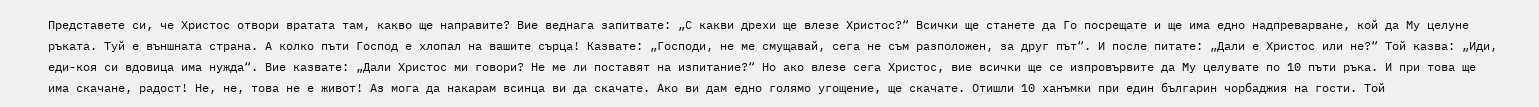Представете си, че Христос отвори вратата там, какво ще направите? Вие веднага запитвате: „С какви дрехи ще влезе Христос?“ Всички ще станете да Го посрещате и ще има едно надпреварване, кой да Му целуне ръката. Туй е външната страна. А колко пъти Господ е хлопал на вашите сърца! Казвате: „Господи, не ме смущавай, сега не съм разположен, за друг път“. И после питате: „Дали е Христос или не?“ Той казва: „Иди, еди-коя си вдовица има нужда“. Вие казвате: „Дали Христос ми говори? Не ме ли поставят на изпитание?“ Но ако влезе сега Христос, вие всички ще се изпровървите да Му целувате по 10 пъти ръка. И при това ще има скачане, радост! Не, не, това не е живот! Аз мога да накарам всинца ви да скачате. Ако ви дам едно голямо угощение, ще скачате. Отишли 10 ханъмки при един българин чорбаджия на гости. Той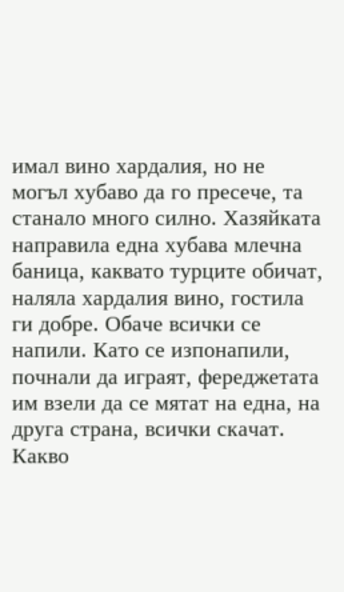имал вино хардалия, но не могъл хубаво да го пресече, та станало много силно. Хазяйката направила една хубава млечна баница, каквато турците обичат, наляла хардалия вино, гостила ги добре. Обаче всички се напили. Като се изпонапили, почнали да играят, фереджетата им взели да се мятат на една, на друга страна, всички скачат. Какво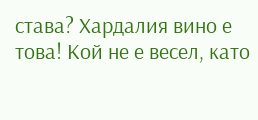става? Хардалия вино е това! Кой не е весел, като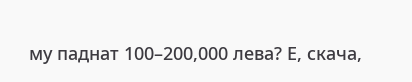му паднат 100–200,000 лева? Е, скача,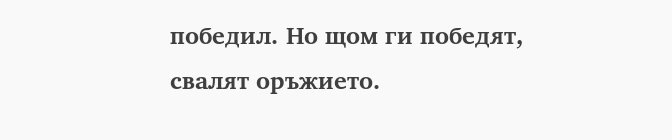победил. Но щом ги победят, свалят оръжието.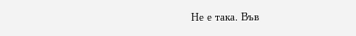Не е така. Във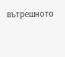вътрешното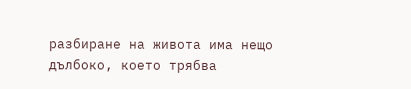разбиране на живота има нещо дълбоко, което трябва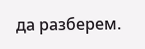да разберем.